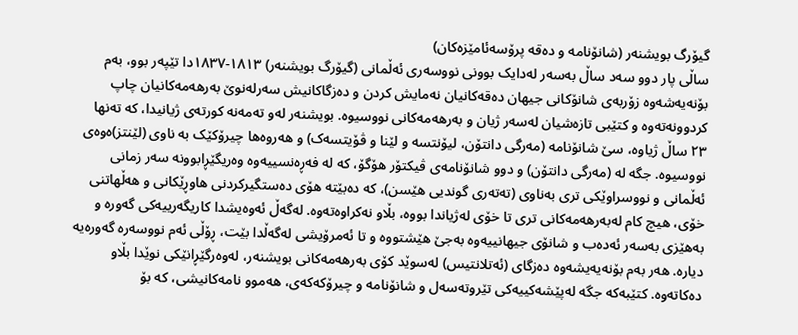گیۆرگ بویشنەر (شانۆنامە و دەقە پرۆسەئامێزەکان)
ساڵی پار دوو سەد ساڵ بەسەر لەدایک بوونی نووسەری ئەڵمانی (گیۆرگ بویشنەر) ١٨١٣-١٨٣٧دا تێپەر بوو، بەم بۆنەیەشەوە زۆربەی شانۆکانی جیهان دەقەکانیان نەمایش کردن و دەزگاکانیش سەرلەنوێ بەرهەمەکانیان چاپ کردوونەتەوە و کتێبی تازەشیان لەسەر ژیان و بەرهەمەکانی نووسیوە. بویشنەر لەو تەمەنە کورتەی ژیانیدا، کە تەنها ٢٣ ساڵ ژیاوە، سێ شانۆنامە (مەرگی دانتۆن، لیۆنتسە و لێنا و ڤۆیتسەک) و هەروەها چیرۆکێک بە ناوی (لێنتز)ەوەی نووسیوە. جگە لە (مەرگی دانتۆن) و دوو شانۆنامەی ڤیکتۆر هۆگۆ، کە لە فەڕەنسییەوە وەریگێڕابوونە سەر زمانی ئەڵمانی و نووسراوێکی تری بەناوی (تەتەری گوندیی هێسن)، کە دەبێتە هۆی دەستگیرکردنی هاوڕێکانی و هەڵهاتنی خۆی، هیچ کام لەبەرهەمەکانی تری تا خۆی لەژیاندا بووە، بڵاو نەکراوەتەوە. لەگەڵ ئەوەیشدا کاریگەرییەکی گەورە و بەهێزی بەسەر ئەدەب و شانۆی جیهانییەوە بەجێ هێشتووە و تا ئەمرۆیشی لەگەڵدا بێت، ڕۆڵی ئەم نووسەرە گەورەیە دیارە. هەر بەم بۆنەیەیشەوە دەزگای (ئەتلانتیس) لەسوێد کۆی بەرهەمەکانی بویشنەر، لەوەرگێڕانێکی نوێدا بڵاو دەکاتەوە. کتێبەکە جگە لەپێشەکییەکی تێروتەسەل و شانۆنامە و چیرۆکەکەی، هەموو نامەکانیشی، کە بۆ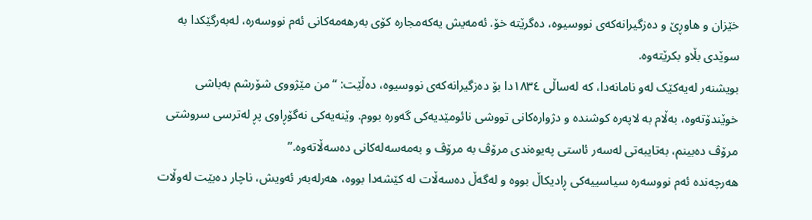خێزان و هاوڕێ و دەزگیرانەکەی نووسیوە، دەگرێتە خۆ. ئەمەیش یەکەمجارە کۆی بەرهەمەکانی ئەم نووسەرە، لەبەرگێکدا بە سوێدی بڵاو بکرێتەوە.
بویشنەر لەیەکێک لەو نامانەدا، کە لەساڵی ١٨٣٤دا بۆ دەزگیرانەکەی نووسیوە، دەڵێت: “من مێژووی شۆرشم بەباشی خوێندۆتەوە، بەڵام بە لاپەرە کوشندە و دژوارەکانی تووشی نائومێدیەکی گەورە بووم. وێنەیەکی نەگۆڕاوی پڕ لەترسی سروشتی مرۆڤ دەبینم، بەتایبەتی لەسەر ئاستی پەیوەندی مرۆڤ بە مرۆڤ و بەمەسەلەکانی دەسەڵاتەوە.”
هەرچەندە ئەم نووسەرە سیاسییەکی ڕادیکاڵ بووە و لەگەڵ دەسەڵات لە کێشەدا بووە، هەرلەبەر ئەویش، ناچار دەبێت لەوڵات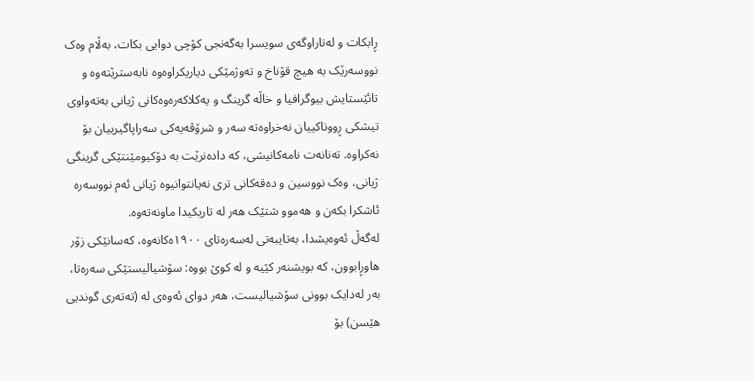ڕابکات و لەتاراوگەی سویسرا بەگەنجی کۆچی دوایی بکات، بەڵام وەک نووسەرێک بە هیچ قۆناخ و تەوژمێکی دیاریکراوەوە نابەسترێتەوە و تائێستایش بیوگرافیا و خاڵە گرینگ و یەکلاکەرەوەکانی ژیانی بەتەواوی تیشکی ڕووناکییان نەخراوەتە سەر و شرۆڤەیەکی سەراپاگیرییان بۆ نەکراوە. تەنانەت نامەکانیشی، کە دادەنرێت بە دۆکیومێنتێکی گرینگی ژیانی، وەک نووسین و دەقەکانی تری نەیانتوانیوە ژیانی ئەم نووسەرە ئاشکرا بکەن و هەموو شتێک هەر لە تاریکیدا ماونەتەوە.
لەگەڵ ئەوەیشدا، بەتایبەتی لەسەرەتای ١٩٠٠ەکانەوە، کەسانێکی زۆر هاوڕابوون، کە بویشنەر کێیە و لە کوێ بووە: سۆشیالیستێکی سەرەتا، بەر لەدایک بوونی سۆشیالیست، هەر دوای ئەوەی لە (تەتەری گوندیی هێسن) بۆ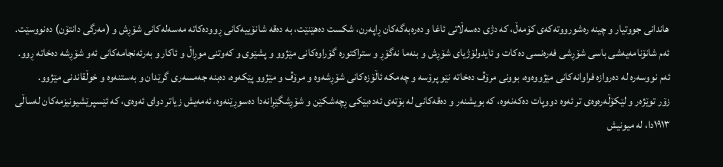هاندانی جووتیار و چینە رەشورووتەکەی کۆمەڵ، کە دژی دەسەڵاتی ئاغا و دەرەبەگەکان ڕاپەرن، شکست دەهێنێت، بە دەقە شانۆییەکانی ڕوودەکاتە مەسەلەکانی شۆڕش و (مەرگی دانتۆن) دەنووسێت. ئەم شانۆنامەیەشی باسی شۆڕشی فەرەنسی دەکات و ئایدولۆژیای شۆڕش و بنەما نەگۆڕ و ستراکتورە گۆراوەکانی مێژوو و پشێوی و کەوتنی موڕاڵ و ئاکار و بەرئەنجامەکانی ئەو شۆڕشە دەخاتە ڕوو.
ئەم نووسەرە لە دەروازە فراوانەکانی مێژووەوە، بوونی مرۆڤ دەخاتە نێو پرۆسە و چەمکە ئاڵۆزەکانی شۆڕشەوە و مرۆڤ و مێژوو پێکەوە، دەبنە جەمسەری گرێدان و بەستنەوە و خوڵقاندنی مێژوو.
زۆر توێژەر و لێکۆڵەرەوەی تر ئەوە دووپات دەکەنەوە، کە بویشنەر و دەقەکانی لە بۆتەی ئەدەبێکی ڕچەشکێن و شۆڕشگێڕانەدا دەسوڕێنەوە، ئەمەیش زیاتر دوای ئەوەی، کە ئێسپرێشیونیزمەکان لەساڵی ١٩١٣دا، لە میونیش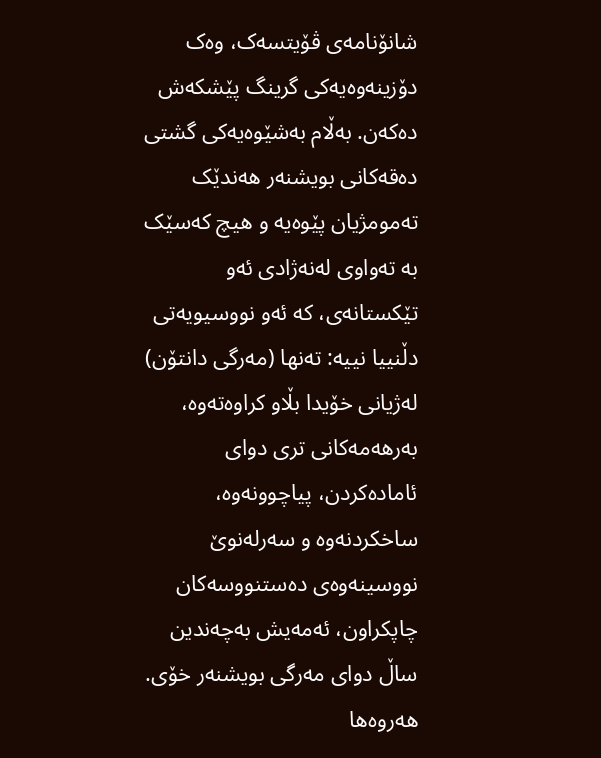شانۆنامەی ڤۆیتسەک، وەک دۆزینەوەیەکی گرینگ پێشکەش دەکەن. بەڵام بەشێوەیەکی گشتی دەقەکانی بویشنەر هەندێک تەمومژیان پێوەیە و هیچ کەسێک بە تەواوی لەنەژادی ئەو تێکستانەی، کە ئەو نووسیویەتی دڵنییا نییە: تەنها (مەرگی دانتۆن) لەژیانی خۆیدا بڵاو کراوەتەوە، بەرهەمەکانی تری دوای ئامادەکردن، پیاچوونەوە، ساخکردنەوە و سەرلەنوێ نووسینەوەی دەستنووسەکان چاپکراون، ئەمەیش بەچەندین ساڵ دوای مەرگی بویشنەر خۆی.
هەروەها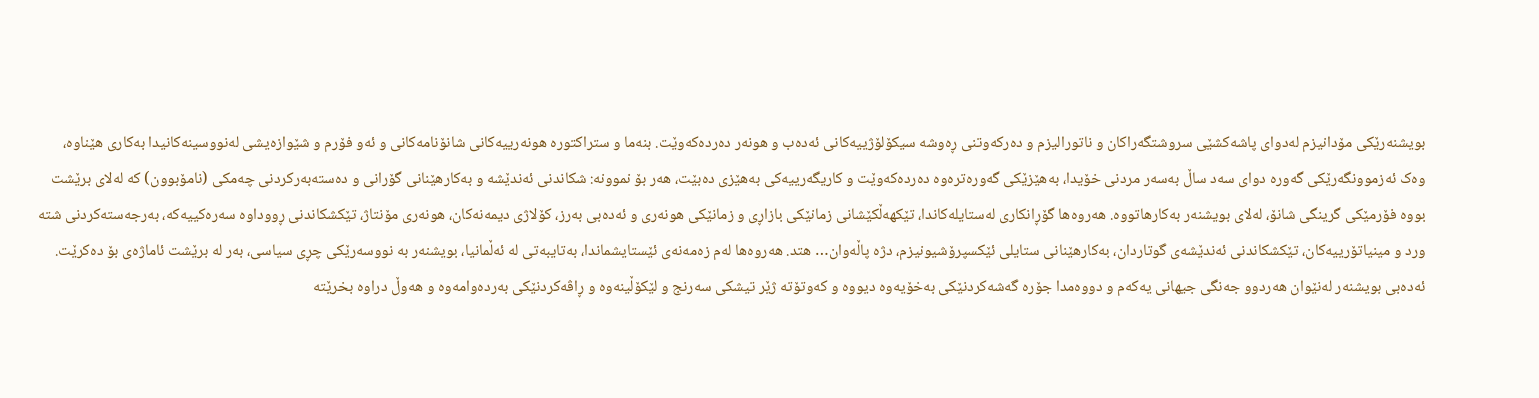بویشنەرێکی مۆدانیزم لەدوای پاشەکشێی سروشتگەراکان و ناتورالیزم و دەرکەوتنی ڕەوشە سیکۆلۆژییەکانی ئەدەب و هونەر دەردەکەوێت. بنەما و ستراکتورە هونەرییەکانی شانۆنامەکانی و ئەو فۆرم و شێوازەیشی لەنووسینەکانیدا بەکاری هێناوە، وەک ئەزموونگەرێکی گەورە دوای سەد ساڵ بەسەر مردنی خۆیدا، بەهێزێکی گەورەترەوە دەردەکەوێت و کاریگەرییەکی بەهێزی دەبێت، هەر بۆ نموونە: شکاندنی ئەندێشە و بەکارهێنانی گۆرانی و دەستەبەرکردنی چەمکی (نامۆبوون) کە لەلای برێشت بووە فۆرمێکی گرینگی شانۆ، لەلای بویشنەر بەکارهاتووە. هەروەها گۆڕانکاری لەستایلەکاندا، تێکهەڵکێشانی زمانێکی بازاڕی و زمانێکی هونەری و ئەدەبی بەرز، کۆلاژی دیمەنەکان، هونەری مۆنتاژ، تێکشکاندنی ڕووداوە سەرەکییەکە، بەرجەستەکردنی شتە ورد و مینیاتۆرییەکان، تێکشکاندنی ئەندێشەی گوتاردان، بەکارهێنانی ستایلی ئێکسپرۆشیونیزم، دژە پاڵەوان… هتد. هەروەها لەم زەمەنەی ئێستایشماندا، بەتایبەتی لە ئەڵمانیا، بویشنەر بە نووسەرێکی چڕی سیاسی، بەر لە برێشت ئاماژەی بۆ دەکرێت.
ئەدەبی بویشنەر لەنێوان هەردوو جەنگی جیهانی یەکەم و دووەمدا جۆرە گەشەکردنێکی بەخۆیەوە دیووە و کەوتۆتە ژێر تیشکی سەرنج و لێکۆڵینەوە و ڕاڤەکردنێکی بەردەوامەوە و هەوڵ دراوە بخرێتە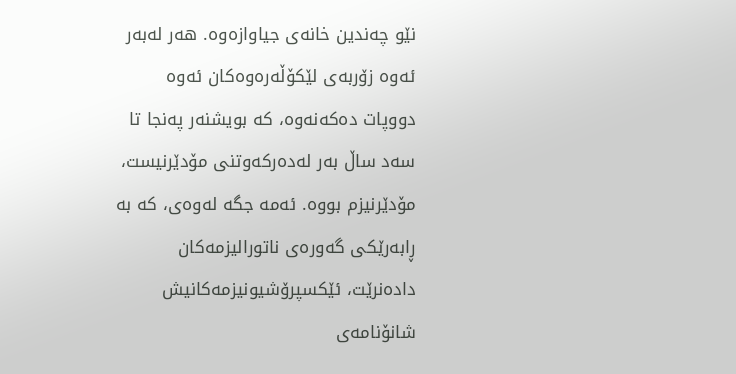نێو چەندین خانەی جیاوازەوە. هەر لەبەر ئەوە زۆربەی لێکۆڵەرەوەکان ئەوە دووپات دەکەنەوە، کە بویشنەر پەنجا تا سەد ساڵ بەر لەدەرکەوتنی مۆدێرنیست، مۆدێرنیزم بووە. ئەمە جگە لەوەی، کە بە ڕابەرێکی گەورەی ناتورالیزمەکان دادەنرێت، ئێکسپرۆشیونیزمەکانیش شانۆنامەی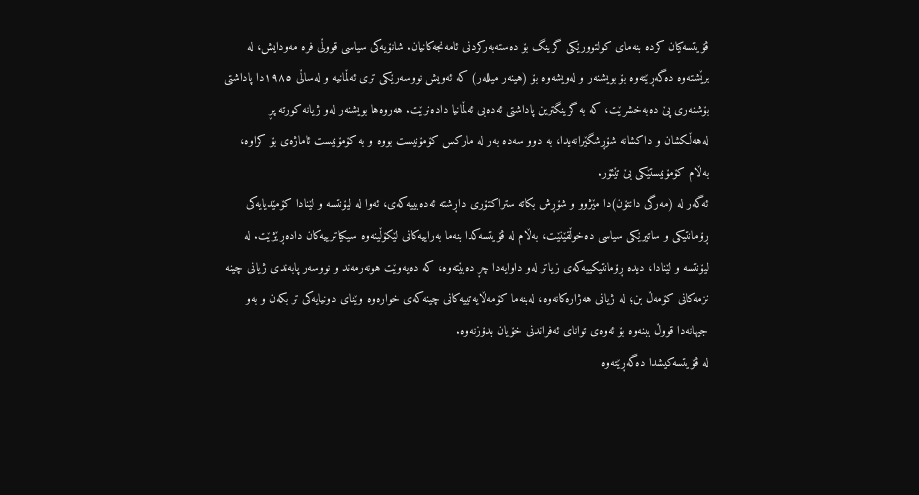ڤۆیتسەکیان کردە بنەمای کولتوورێکی گرینگ بۆ دەستەبەرکردنی ئامەنجەکانیان. شانۆیەکی سیاسی قووڵی فرە مەودایش، لە برێشتەوە دەگەڕێتەوە بۆ بویشنەر و لەویشەوە بۆ (هینەر میللەر) کە ئەویش نووسەرێکی تری ئەڵمانیە و لەساڵی ١٩٨٥دا پاداشتی بۆشنەری پێ دەبەخشرێت، کە بە گرینگترین پاداشتی ئەدەبی ئەڵمانیا دادەنرێت. هەروەها بویشنەر لەو ژیانە کورتە پڕ لەهەڵکشان و داکشانە شۆڕشگێرانەیدا، بە دوو سەدە بەر لە مارکس کۆمۆنیست بووە و بە کۆمۆنیست ئاماژەی بۆ کراوە، بەڵام کۆمۆنیستێکی بێ تێئۆر.
ئەگەر لە (مەرگی دانتۆن)دا مێژوو و شۆڕش بکاتە ستراکتۆری داڕشتە ئەدەبییەکەی، ئەوا لە لیۆنتسە و لێنادا کۆمێدیایەکی ڕۆمانتیکی و ساتیرێکی سیاسی دەخوڵقێنێت، بەڵام لە ڤۆیتسەکدا بنەما بەراییەکانی لێکۆڵینەوە سیکیاترییەکان دادەڕێژێت. لە لیۆنتسە و لێنادا، دیدە ڕۆمانتیکییەکەی زیاتر لەو داوایەدا چڕ دەبێتەوە، کە دەیەوێت هونەرمەند و نووسەر پابەندی ژیانی چینە نزمەکانی کۆمەڵ بن؛ لە ژیانی هەژارەکانەوە، لەبنەما کۆمەڵایەتییەکانی چینەکەی خوارەوە وێنای دونیایەکی تر بکەن و بەو جیهانەدا قووڵ ببنەوە بۆ ئەوەی توانای ئەفراندنی خۆیان بدۆزنەوە.
لە ڤۆیتسەکیشدا دەگەڕێتەوە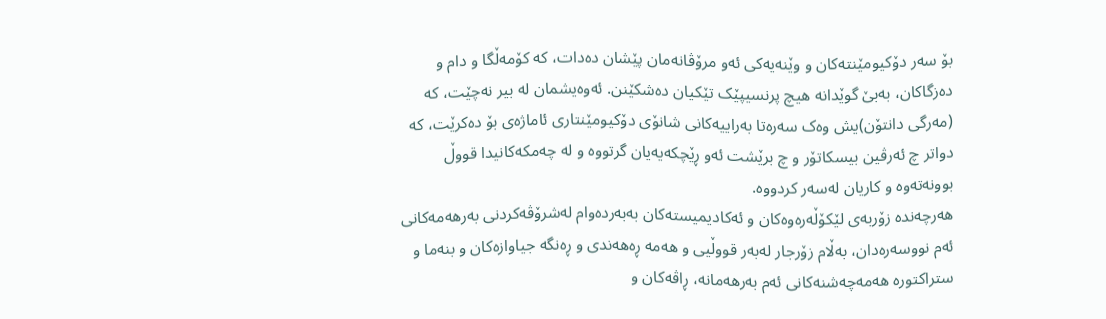بۆ سەر دۆکیومێنتەکان و وێنەیەکی ئەو مرۆڤانەمان پێشان دەدات، کە کۆمەڵگا و دام و دەزگاکان، بەبێ گوێدانە هیچ پرنسیپێک تێکیان دەشکێنن. ئەوەیشمان لە بیر نەچێت، کە (مەرگی دانتۆن)یش وەک سەرەتا بەراییەکانی شانۆی دۆکیومێنتاری ئاماژەی بۆ دەکرێت، کە دواتر چ ئەرڤین بیسکاتۆر و چ برێشت ئەو ڕێچکەیەیان گرتووە و لە چەمکەکانیدا قووڵ بوونەتەوە و کاریان لەسەر کردووە.
هەرچەندە زۆربەی لێکۆڵەرەوەکان و ئەکادیمیستەکان بەبەردەوام لەشرۆڤەکردنی بەرهەمەکانی ئەم نووسەرەدان، بەڵام زۆرجار لەبەر قووڵیی و هەمە ڕەهەندی و ڕەنگە جیاوازەکان و بنەما و ستراکتورە هەمەچەشنەکانی ئەم بەرهەمانە، ڕاڤەکان و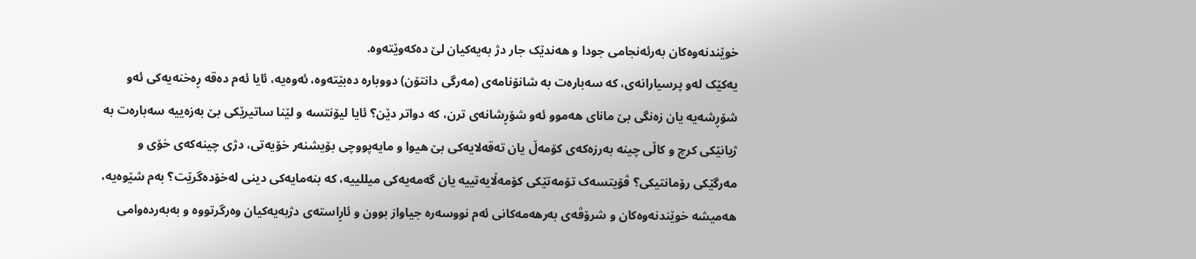خوێندنەوەکان بەرئەنجامی جودا و هەندێک جار دژ بەیەکیان لێ دەکەوێتەوە.
یەکێک لەو پرسیارانەی، کە سەبارەت بە شانۆنامەی (مەرگی دانتۆن) دووبارە دەبێتەوە، ئەوەیە، ئایا ئەم دەقە ڕەخنەیەکی ئەو شۆڕشەیە یان زەنگی بێ مانای هەموو ئەو شۆڕشانەی ترن، کە دواتر دێن؟ ئایا لیۆنتسە و لێنا ساتیرێکی بێ بەزەییە سەبارەت بە ژیانێکی کرچ و کاڵی چینە بەرزەکەی کۆمەڵ یان تەقەلایەکی بێ هیوا و مایەپووچی بۆیشنەر خۆیەتی، دژی چینەکەی خۆی و مەرگێکی رۆمانتیکی؟ ڤۆیتسەک تۆمەتێکی کۆمەڵایەتییە یان گەمەیەکی میللییە، کە بنەمایەکی دینی لەخۆدەگرێت؟ بەم شێوەیە، هەمیشە خوێندنەوەکان و شرۆڤەی بەرهەمەکانی ئەم نووسەرە جیاواز بوون و ئاڕاستەی دژبەیەکیان وەرگرتووە و بەبەردەوامی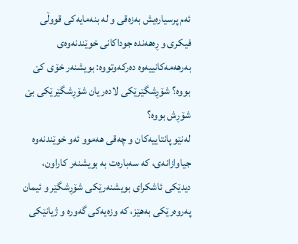ئەم پرسیارەیش بەزەقی و لە بنەمایەکی قووڵی فیکری و ڕەهەندە جوداکانی خوێندنەوەی بەرهەمەکانییەوە دەرکەوتووە: بویشنەر خۆی کێ بووە؟ شۆڕشگێرێکی لادەر یان شۆڕشگێرێکی بێ شۆڕش بووە؟
لەنێو پانتاییەکان و چەقی هەموو ئەو خوێندنەوە جیاوازانەی، کە سەبارەت بە بویشنەر کاراون، دیدێکی ئاشکرای بویشنەرێکی شۆڕشگێر و ئیمان پەروەرێکی بەهێز، کە وزەیەکی گەورە و ژیانێکی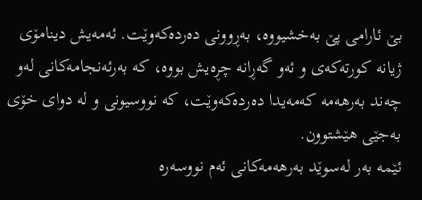بێ ئارامی پێ بەخشیووە، بەڕوونی دەردەکەوێت. ئەمەیش دینامۆی ژیانە کورتەکەی و ئەو گەڕانە چڕەیش بووە، کە بەرئەنجامەکانی لەو چەند بەرهەمە کەمەیدا دەردەکەوێت، کە نووسیونی و لە دوای خۆی بەجێی هێشتوون.
ئێمە بەر لەسوێد بەرهەمەکانی ئەم نووسەرە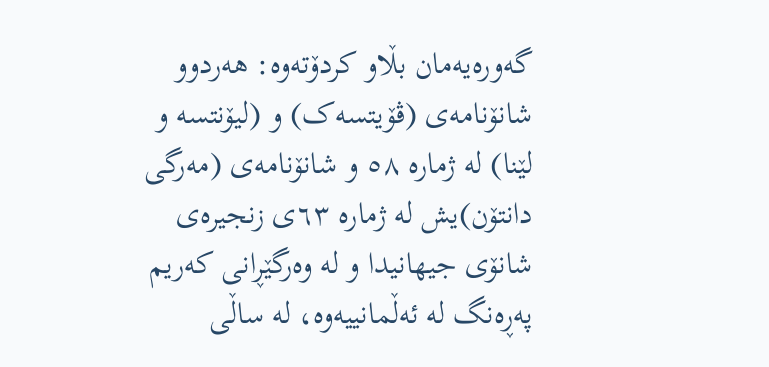گەورەیەمان بڵاو کردۆتەوە: هەردوو شانۆنامەی (ڤۆیتسەک) و (لیۆنتسە و لێنا) لە ژمارە ٥٨ و شانۆنامەی (مەرگی دانتۆن)یش لە ژمارە ٦٣ی زنجیرەی شانۆی جیهانیدا و لە وەرگێڕانی کەریم پەڕەنگ لە ئەڵمانییەوە، لە ساڵی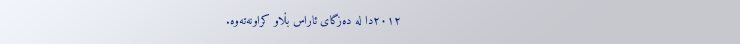٢٠١٢دا لە دەزگای ئاراس بڵاو کراونەتەوە.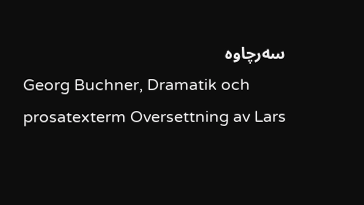سەرچاوە
Georg Buchner, Dramatik och prosatexterm Oversettning av Lars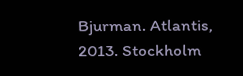Bjurman. Atlantis, 2013. Stockholm